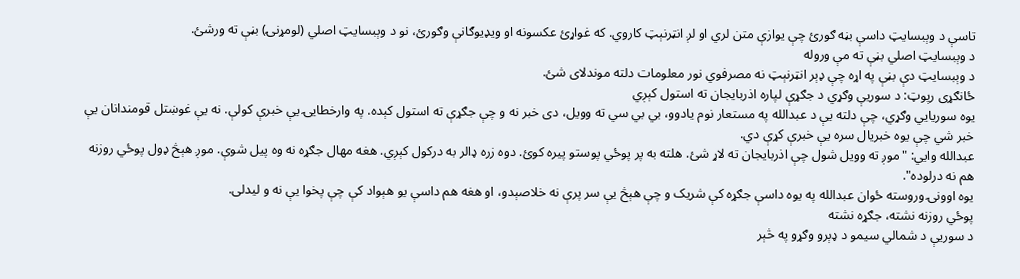تاسې د وېبسایټ داسې بڼه ګورئ چې یوازې متن لري او لږ انټرنېټ کاروي. که غواړئ عکسونه او ویډیوګانې وګورئ، نو د وېبسایټ اصلي (لومړنۍ) بڼې ته ورشئ.
د وېبسایټ اصلي بڼې ته مې وروله
د وېبسایټ دې بڼې په اړه چې ډېر انټرنېټ نه مصرفوي نور معلومات دلته موندلای شئ.
ځانګړی رپوټ: د سوریې وګړي د جګړې لپاره اذربایجان ته استول کېږي
یوه سوریایي وګړي، چې دلته یې د عبدالله په مستعار نوم یادوو، بي بي سي ته وویل، دی خبر نه و چې جګړې ته استول کېده. په وارخطایۍ یې خبرې کولې. نه یې غوښتل قومندانان یې خبر شي چې یوه خبریال سره یې خبرې کړې دي.
عبدالله وایي: "موږ ته وویل شول چې اذربایجان ته لاړ شئ. هلته به پر پوځي پوستو پیره کوئ. دوه زره ډالر به درکول کېږي. هغه مهال جګړه نه وه پیل شوې. موږ هېڅ ډول پوځي روزنه هم نه درلوده".
یوه اوونۍ وروسته ځوان عبدالله په یوه داسې جګړه کې شریک و چې هېڅ یې سر پرې نه خلاصېدو، او هغه هم داسې یو هېواد کې چې پخوا یې نه و لیدلی.
پوځي روزنه نشته، جګړه نشته
د سوریې د شمالي سیمو د ډېرو وګړو په څېر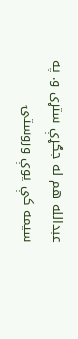عبدالله هم له جګړې ستړی و. په سیمه کې یوې وروستۍ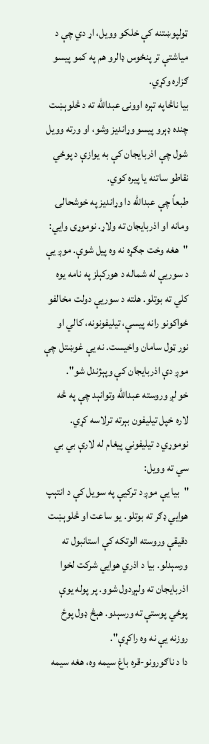ټولپوښتنه کې خلکو وویل، اړ دي چې د میاشتې تر پنځوس ډالرو هم په کمو پیسو ګزاره وکړي.
بیا ناڅاپه تېره اوونۍ عبدالله ته د څلوېښت چنده ډېرو پیسو وړاندیز وشو، او ورته وویل شول چې اذربایجان کې به یوازې د پوځي نقاطو ساتنه یا پیره کوي.
طبعاً چې عبدالله دا وړاندیز په خوشحالۍ ومانه او اذربایجان ته ولاړ. نوموړی وایي:
"هغه وخت جګړه نه وه پیل شوې. موږ یې د سوریې له شماله د هورکېلز په نامه یوه کلي ته بوتلو. هلته د سوریې دولت مخالفو ځواکونو رانه پیسې، تیلیفونونه، کالي او نور ټول سامان واخیست. نه یې غوښتل چې موږ دې اذربایجان کې وپېژندل شو".
خو لږ وروسته عبدالله وتوانېد چې په څه لاره خپل تیلیفون بېرته ترلاسه کړي. نوموړي د تیلیفوني پیغام له لارې بي بي سي ته وویل:
"بیا یې موږ د ترکیې په سویل کې د انتېپ هوایي ډګر ته بوتلو. یو ساعت او څلوېښت دقیقې وروسته الوتکه کې استانبول ته ورسېدلو. بیا د اذري هوایي شرکت لخوا اذربایجان ته ولېږدول شوو. پر پوله یوې پوځي پوستې ته ورسېدو. هېڅ ډول پوځ روزنه یې نه وه راکړې".
دا د ناګورونو-قره باغ سیمه وه، هغه سیمه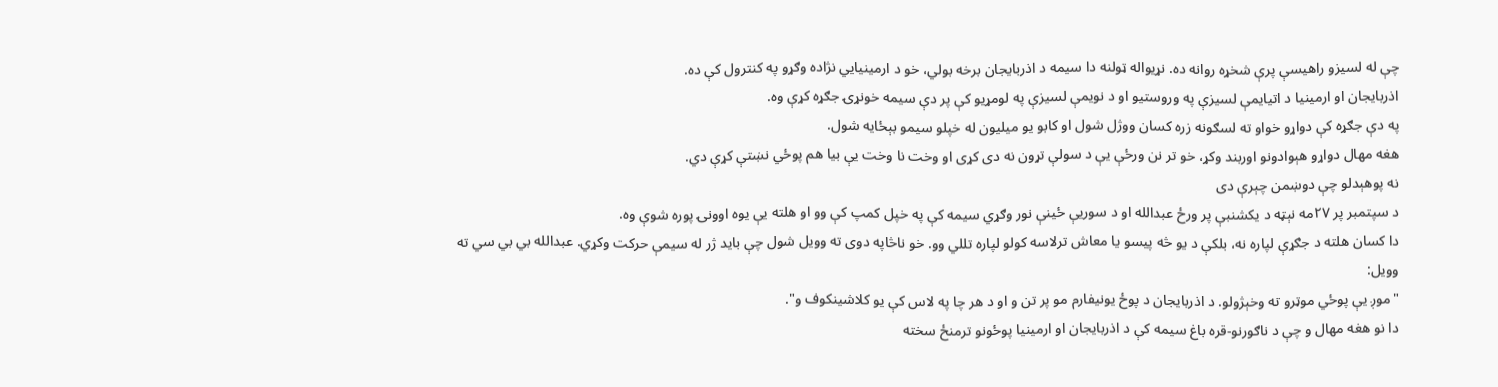چې له لسیزو راهیسې پرې شخړه روانه ده. نړیواله ټولنه دا سیمه د اذربایجان برخه بولي، خو د ارمینیایي نژاده وګړو په کنترول کې ده.
اذربایجان او ارمینیا د اتیایمې لسیزې په وروستیو او د نویمې لسیزې په لومړیو کې پر دې سیمه خونړۍ جګړه کړې وه.
په دې جګړه کې دواړو خواو ته لسګونه زره کسان ووژل شول او کابو یو میلیون له خپلو سیمو بېځایه شول.
هغه مهال دواړو هېوادونو اوربند وکړ، خو تر نن ورځې یې د سولې تړون نه دی کړی او وخت نا وخت یې بیا هم پوځي نښتې کړې دي.
نه پوهېدلو چې دوښمن چېرې دی
د سپتمبر پر ۲۷مه نېټه د یکشنبې پر ورځ عبدالله او د سوریې ځینې نور وګړي سیمه کې په خپل کمپ کې وو او هلته یې یوه اوونۍ پوره شوې وه.
دا کسان هلته د جګړې لپاره نه، بلکې د یو څه پیسو یا معاش ترلاسه کولو لپاره تللي وو. خو ناڅاپه دوی ته وویل شول چې باید ژر له سیمې حرکت وکړي. عبدالله بي بي سي ته وویل:
"موږ یې پوځي موټرو ته وخېژولو. د اذربایجان د پوځ یونیفارم مو پر تن و او د هر چا په لاس کې یو کلاشینکوف و".
دا نو هغه مهال و چې د ناګورنو-قره باغ سیمه کې د اذربایجان او ارمینیا پوځونو ترمنځ سخته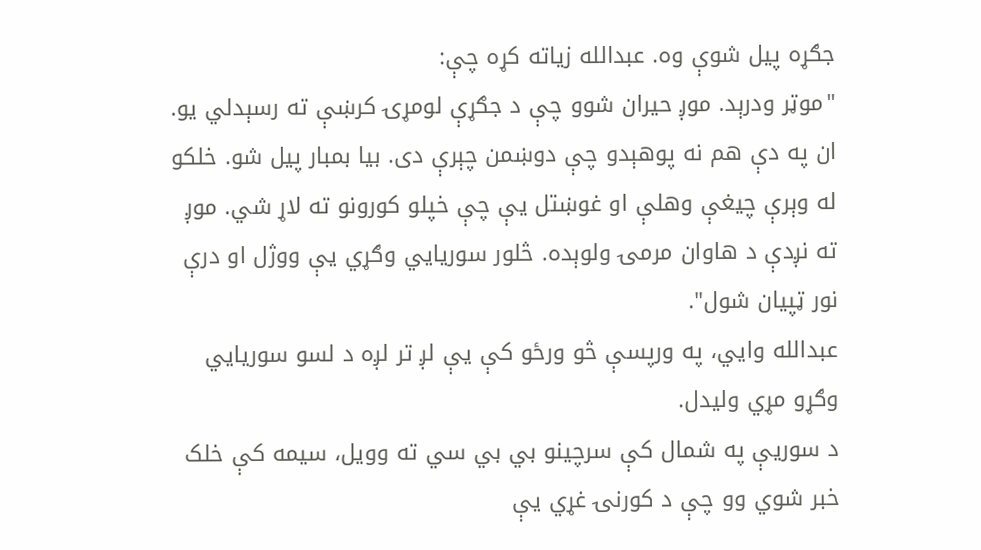جګړه پیل شوې وه. عبدالله زیاته کړه چې:
"موټر ودرېد. موږ حیران شوو چې د جګړې لومړۍ کرښې ته رسېدلي یو. ان په دې هم نه پوهېدو چې دوښمن چېرې دی. بیا بمبار پیل شو. خلکو له وېرې چیغې وهلې او غوښتل یې چې خپلو کورونو ته لاړ شي. موږ ته نږدې د هاوان مرمۍ ولوېده. څلور سوریایي وګړي یې ووژل او درې نور ټپیان شول".
عبدالله وایي، په ورپسې څو ورځو کې یې لږ تر لږه د لسو سوریایي وګړو مړي ولیدل.
د سوریې په شمال کې سرچینو بي بي سي ته وویل، سیمه کې خلک خبر شوي وو چې د کورنۍ غړي یې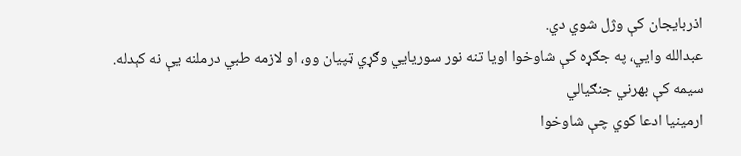اذربایجان کې وژل شوي دي.
عبدالله وایي، په جګړه کې شاوخوا اویا تنه نور سوریایي وګړي ټپیان وو، او لازمه طبي درملنه یې نه کېدله.
سیمه کې بهرني جنګیالي
ارمینیا ادعا کوي چې شاوخوا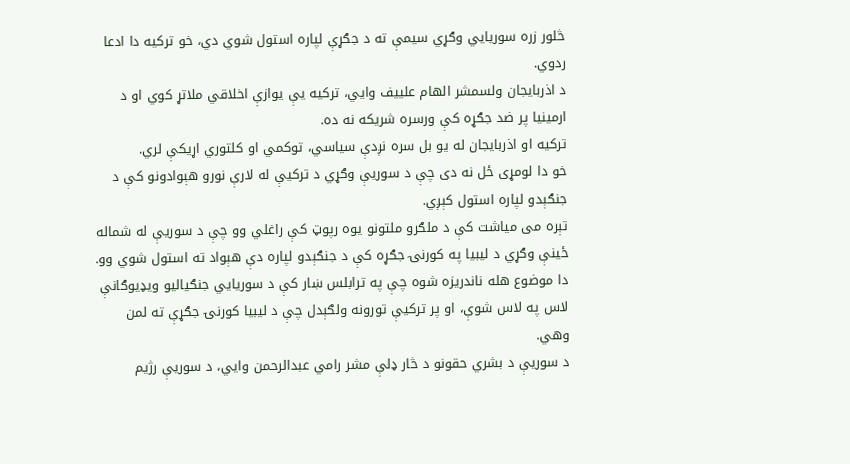څلور زره سوریایي وګړي سیمې ته د جګړې لپاره استول شوي دي، خو ترکیه دا ادعا ردوي.
د اذربایجان ولسمشر الهام علییف وایي، ترکیه یې یوازې اخلاقي ملاتړ کوي او د ارمینیا پر ضد جګړه کې ورسره شریکه نه ده.
ترکیه او اذربایجان له یو بل سره نږدې سیاسي، توکمي او کلتوري اړیکې لري.
خو دا لومړی ځل نه دی چې د سوریې وګړي د ترکیې له لارې نورو هېوادونو کې د جنګېدو لپاره استول کېږي.
تېره می میاشت کې د ملګرو ملتونو یوه رپوټ کې راغلي وو چې د سوریې له شماله ځینې وګړي د لیبیا په کورنۍ جګړه کې د جنګېدو لپاره دې هېواد ته استول شوي وو.
دا موضوع هله ناندریزه شوه چې په ترابلس ښار کې د سوریایي جنګیالیو ویډیوګانې لاس په لاس شوې، او پر ترکیې تورونه ولګېدل چې د لیبیا کورنۍ جګړې ته لمن وهي.
د سوریې د بشري حقونو د څار ډلې مشر رامي عبدالرحمن وایي، د سوریې رژیم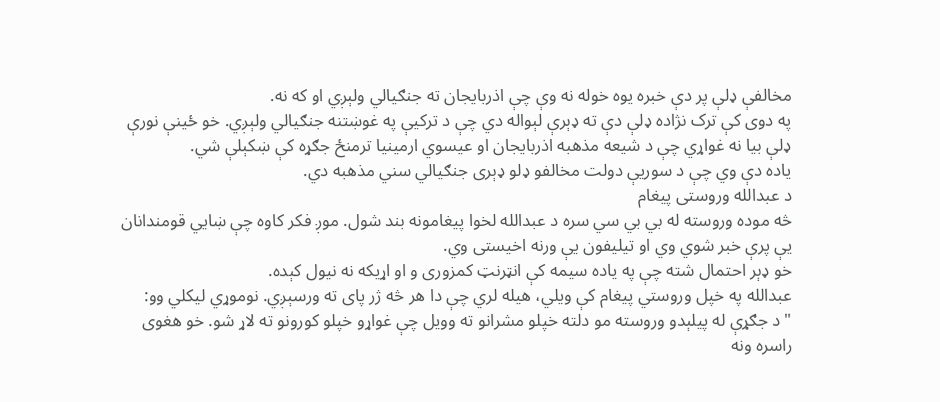مخالفې ډلې پر دې خبره یوه خوله نه وې چې اذربایجان ته جنګیالي ولېږي او که نه.
په دوی کې ترک نژاده ډلې دې ته ډېرې لېواله دي چې د ترکیې په غوښتنه جنګیالي ولېږي. خو ځینې نورې ډلې بیا نه غواړي چې د شیعه مذهبه اذربایجان او عیسوي ارمینیا ترمنځ جګړه کې ښکېلې شي.
یاده دې وي چې د سوریې دولت مخالفو ډلو ډېری جنګیالي سني مذهبه دي.
د عبدالله وروستی پیغام
څه موده وروسته له بي بي سي سره د عبدالله لخوا پیغامونه بند شول. موږ فکر کاوه چې ښایي قومندانان یې پرې خبر شوي وي او تیلیفون یې ورنه اخیستی وي.
خو ډېر احتمال شته چې په یاده سیمه کې انټرنټ کمزوری و او اړیکه نه نیول کېده.
عبدالله په خپل وروستي پیغام کې ویلي، هیله لري چې دا هر څه ژر پای ته ورسېږي. نوموړي لیکلي وو:
"د جګړې له پیلېدو وروسته مو دلته خپلو مشرانو ته وویل چې غواړو خپلو کورونو ته لاړ شو. خو هغوی راسره ونه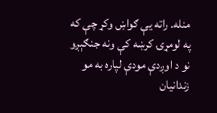منله. راته یې ګواښ وکړ چې که په لومړۍ کرښه کې ونه جنګېږو نو د اوږدې مودې لپاره به مو زندانیان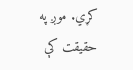کړي. موږ په حقیقت کې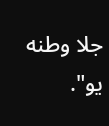جلا وطنه یو".